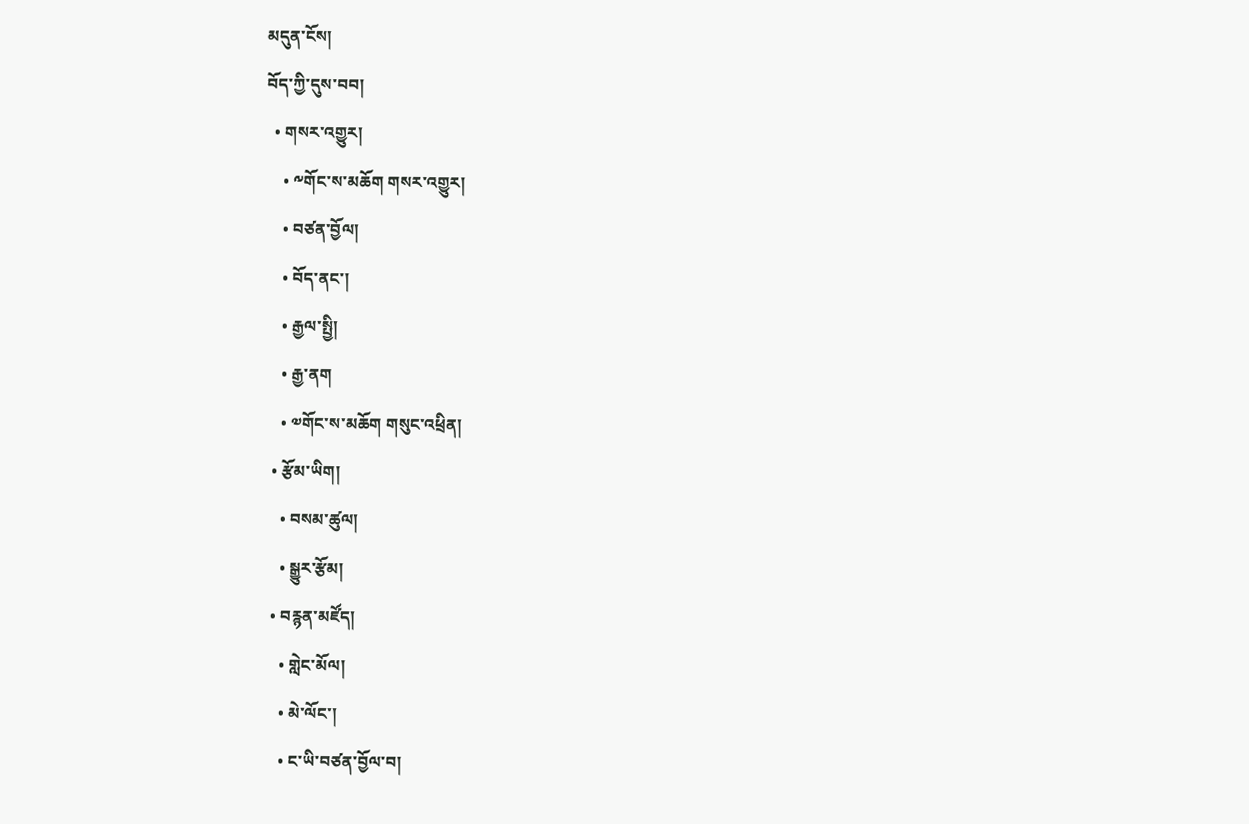མདུན་ངོས།
བོད་ཀྱི་དུས་བབ།
  • གསར་འགྱུར།
    • ༸གོང་ས་མཆོག གསར་འགྱུར།
    • བཙན་བྱོལ།
    • བོད་ནང་།
    • རྒྱལ་སྤྱི།
    • རྒྱ་ནག
    • ༧གོང་ས་མཆོག གསུང་འཕྲིན།
  • རྩོམ་ཡིག།
    • བསམ་ཚུལ།
    • སྒྱུར་རྩོམ།
  • བརྙན་མཛོད།
    • གླེང་མོལ།
    • མེ་ལོང་།
    • ང་ཡི་བཙན་བྱོལ་བ།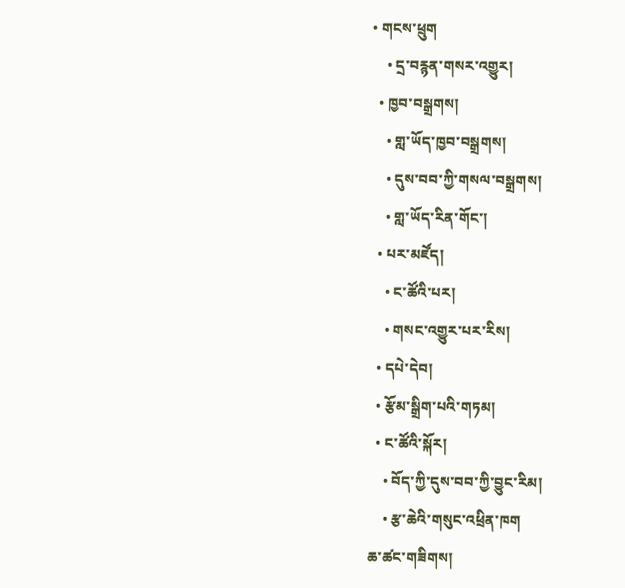• གངས་ཕྲུག
    • དྲ་བརྙན་གསར་འགྱུར།
  • ཁྱབ་བསྒྲགས།
    • གླ་ཡོད་ཁྱབ་བསྒྲགས།
    • དུས་བབ་ཀྱི་གསལ་བསྒྲགས།
    • གླ་ཡོད་རིན་གོང་།
  • པར་མཛོད།
    • ང་ཚོའི་པར།
    • གསང་འགྱུར་པར་རིས།
  • དཔེ་དེབ།
  • རྩོམ་སྒྲིག་པའི་གཏམ།
  • ང་ཚོའི་སྐོར།
    • བོད་ཀྱི་དུས་བབ་ཀྱི་བྱུང་རིམ།
    • རྩ་ཆེའི་གསུང་འཕྲིན་ཁག
ཆ་ཚང་གཟིགས།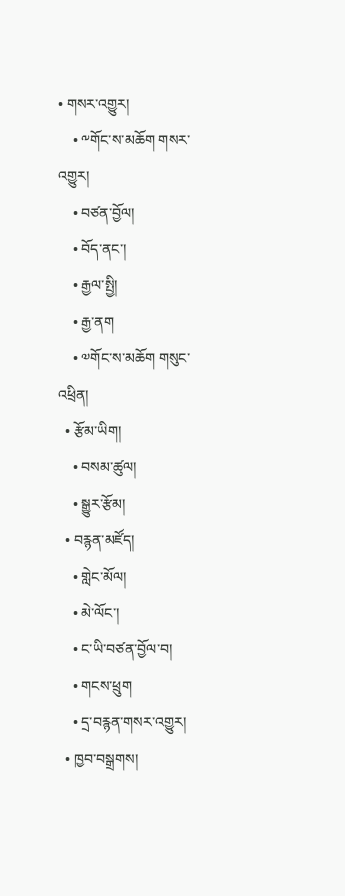• གསར་འགྱུར།
    • ༸གོང་ས་མཆོག གསར་འགྱུར།
    • བཙན་བྱོལ།
    • བོད་ནང་།
    • རྒྱལ་སྤྱི།
    • རྒྱ་ནག
    • ༧གོང་ས་མཆོག གསུང་འཕྲིན།
  • རྩོམ་ཡིག།
    • བསམ་ཚུལ།
    • སྒྱུར་རྩོམ།
  • བརྙན་མཛོད།
    • གླེང་མོལ།
    • མེ་ལོང་།
    • ང་ཡི་བཙན་བྱོལ་བ།
    • གངས་ཕྲུག
    • དྲ་བརྙན་གསར་འགྱུར།
  • ཁྱབ་བསྒྲགས།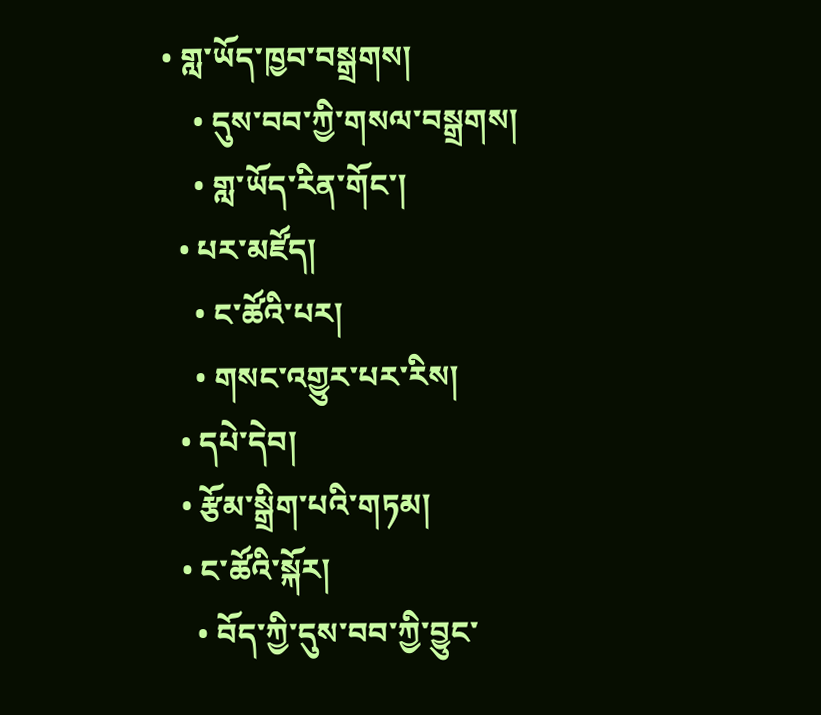• གླ་ཡོད་ཁྱབ་བསྒྲགས།
    • དུས་བབ་ཀྱི་གསལ་བསྒྲགས།
    • གླ་ཡོད་རིན་གོང་།
  • པར་མཛོད།
    • ང་ཚོའི་པར།
    • གསང་འགྱུར་པར་རིས།
  • དཔེ་དེབ།
  • རྩོམ་སྒྲིག་པའི་གཏམ།
  • ང་ཚོའི་སྐོར།
    • བོད་ཀྱི་དུས་བབ་ཀྱི་བྱུང་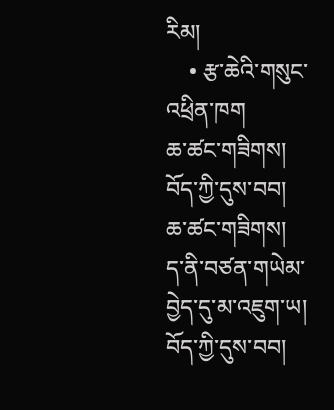རིམ།
    • རྩ་ཆེའི་གསུང་འཕྲིན་ཁག
ཆ་ཚང་གཟིགས།
བོད་ཀྱི་དུས་བབ།
ཆ་ཚང་གཟིགས།
ད་ནི་བཙན་གཡེམ་བྱེད་དུ་མ་འཇུག་ཡ།
བོད་ཀྱི་དུས་བབ།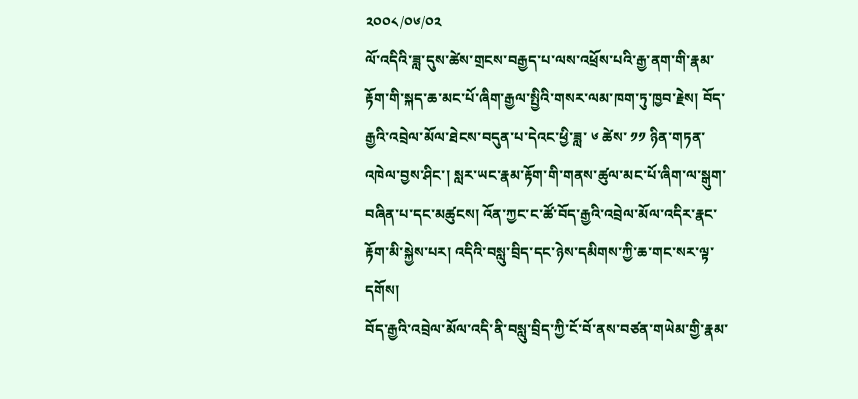༢༠༠༨/༠༦/༠༢
ལོ་འདིའི་ཟླ་དུས་ཚེས་གྲངས་བརྒྱད་པ་ལས་འཕྲོས་པའི་རྒྱ་ནག་གི་རྣམ་རྟོག་གི་སྐད་ཆ་མང་པོ་ཞིག་རྒྱལ་སྤྱིའི་གསར་ལམ་ཁག་ཏུ་ཁྱབ་རྗེས། བོད་རྒྱའི་འབྲེལ་མོལ་ཐེངས་བདུན་པ་དེའང་ཕྱི་ཟླ་ ༦ ཚེས་ ༡༡ ཉིན་གཏན་འཁེལ་བྱས་ཤིང་། སླར་ཡང་རྣམ་རྟོག་གི་གནས་ཚུལ་མང་པོ་ཞིག་ལ་སྒུག་བཞིན་པ་དང་མཚུངས། འོན་ཀྱང་ང་ཚོ་བོད་རྒྱའི་འབྲེལ་མོལ་འདིར་རྣང་རྟོག་མི་སྐྱེས་པར། འདིའི་བསླུ་བྲིད་དང་ཉེས་དམིགས་ཀྱི་ཆ་གང་སར་ལྟ་དགོས།
བོད་རྒྱའི་འབྲེལ་མོལ་འདི་ནི་བསླུ་བྲིད་ཀྱི་ངོ་བོ་ནས་བཙན་གཡེམ་གྱི་རྣམ་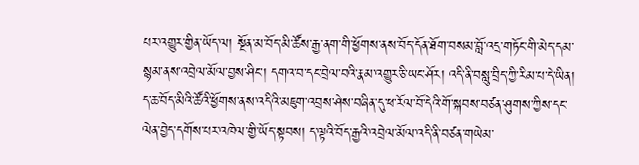པར་འགྱུར་གྱིན་ཡོད་ལ། སྔོན་མ་བོད་མི་ཚོས་རྒྱ་ནག་གི་ཕྱོགས་ནས་བོད་དོན་ཐོག་བསམ་བློ་འདྲ་གཏོང་གི་མེད་དམ་སྙམ་ནས་འབྲེལ་མོལ་བྱས་ཤིང་། དགའ་བ་དང་བྲེལ་བའི་རྣམ་འགྱུར་ཅི་ཡང་ཤོར། འདི་ནི་བསླུ་བྲིད་ཀྱི་རིམ་པ་དེ་ཡིན། ད་ཆ་བོད་མིའི་ཚོའི་ཕྱོགས་ནས་འདིའི་མཇུག་འབྲས་ཤེས་བཞིན་དུ་ཕ་རོལ་བོ་དེའི་གོ་སྐབས་བཙན་ཤུགས་ཀྱིས་དང་ལེན་བྱེད་དགོས་པར་འཁེལ་གྱི་ཡོད་སྟབས། ད་ལྟའི་བོད་རྒྱའི་འབྲེལ་མོལ་འདི་ནི་བཙན་གཡེམ་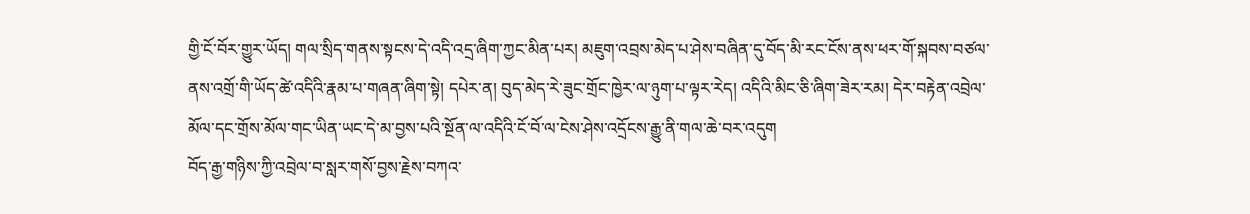གྱི་ངོ་བོར་གྱུར་ཡོད། གལ་སྲིད་གནས་སྟངས་དེ་འདི་འདྲ་ཞིག་ཀྱང་མིན་པར། མཇུག་འབྲས་མེད་པ་ཤེས་བཞིན་དུ་བོད་མི་རང་ངོས་ནས་ཕར་གོ་སྐབས་བཙལ་ནས་འགྲོ་གི་ཡོད་ཚེ་འདིའི་རྣམ་པ་གཞན་ཞིག་སྟེ། དཔེར་ན། བུད་མེད་རེ་ཟུང་གྲོང་ཁྱེར་ལ་ཉུག་པ་ལྟར་རེད། འདིའི་མིང་ཅི་ཞིག་ཟེར་རམ། དེར་བརྟེན་འབྲེལ་མོལ་དང་གྲོས་མོལ་གང་ཡིན་ཡང་དེ་མ་བྱས་པའི་སྔོན་ལ་འདིའི་ངོ་བོ་ལ་ངེས་ཤེས་འདྲོངས་རྒྱུ་ནི་གལ་ཆེ་བར་འདུག
བོད་རྒྱ་གཉིས་ཀྱི་འབྲེལ་བ་སླར་གསོ་བྱས་རྗེས་བཀའ་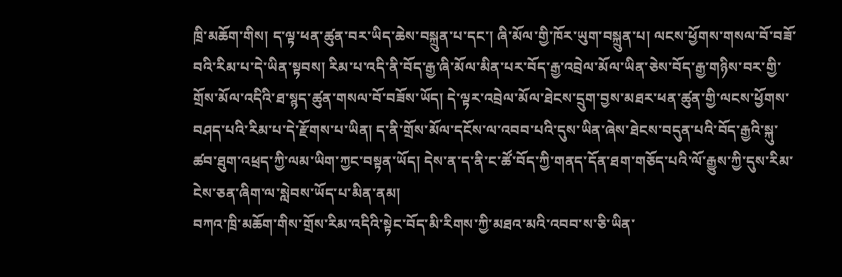ཁྲི་མཆོག་གིས། ད་ལྟ་ཕན་ཚུན་བར་ཡིད་ཆེས་བསྐྲུན་པ་དང་། ཞི་མོལ་གྱི་ཁོར་ཡུག་བསྐྲུན་པ། ལངས་ཕྱོགས་གསལ་བོ་བཟོ་བའི་རིམ་པ་དེ་ཡིན་སྟབས། རིམ་པ་འདི་ནི་བོད་རྒྱ་ཞི་མོལ་མིན་པར་བོད་རྒྱ་འབྲེལ་མོལ་ཡིན་ཅེས་བོད་རྒྱ་གཉིས་བར་གྱི་གྲོས་མོལ་འདིའི་ཐ་སྙད་ཚུན་གསལ་བོ་བཟོས་ཡོད། དེ་ལྟར་འབྲེལ་མོལ་ཐེངས་དྲུག་བྱས་མཐར་ཕན་ཚུན་གྱི་ལངས་ཕྱོགས་བཤད་པའི་རིམ་པ་དེ་རྫོགས་པ་ཡིན། ད་ནི་གྲོས་མོལ་དངོས་ལ་འབབ་པའི་དུས་ཡིན་ཞེས་ཐེངས་བདུན་པའི་བོད་རྒྱའི་སྐུ་ཚབ་ཐུག་འཕྲད་ཀྱི་ལམ་ཡིག་ཀྱང་བསྟན་ཡོད། དེས་ན་ད་ནི་ང་ཚོ་བོད་ཀྱི་གནད་དོན་ཐག་གཅོད་པའི་ལོ་རྒྱུས་ཀྱི་དུས་རིམ་ངེས་ཅན་ཞིག་ལ་སླེབས་ཡོད་པ་མིན་ནམ།
བཀའ་ཁྲི་མཆོག་གིས་གྲོས་རིམ་འདིའི་སྟེང་བོད་མི་རིགས་ཀྱི་མཐའ་མའི་འབབ་ས་ཅི་ཡིན་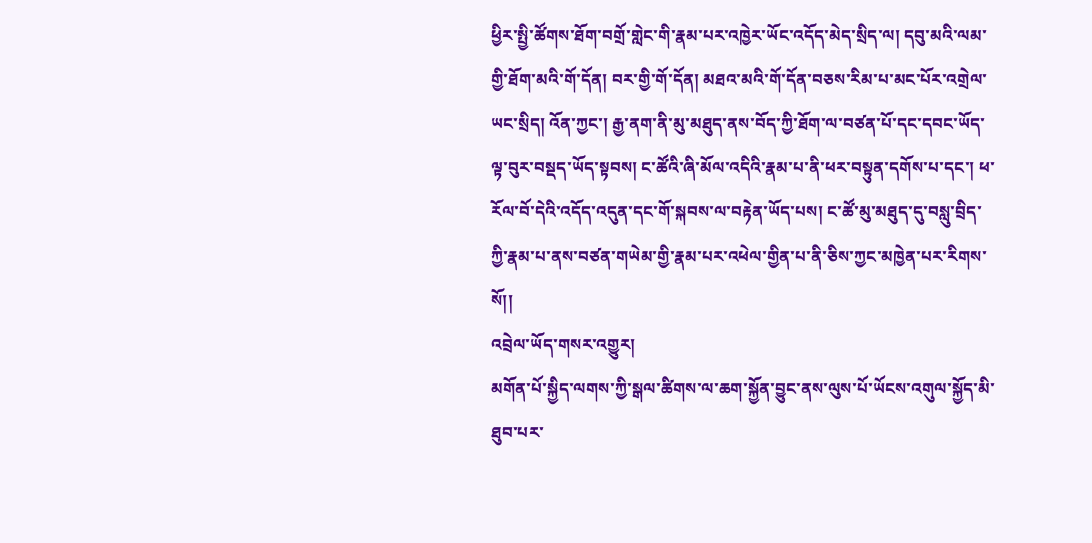ཕྱིར་སྤྱི་ཚོགས་ཐོག་བགྲོ་གླེང་གི་རྣམ་པར་འཁྱེར་ཡོང་འདོད་མེད་སྲིད་ལ། དབུ་མའི་ལམ་གྱི་ཐོག་མའི་གོ་དོན། བར་གྱི་གོ་དོན། མཐའ་མའི་གོ་དོན་བཅས་རིམ་པ་མང་པོར་འགྲེལ་ཡང་སྲིད། འོན་ཀྱང་། རྒྱ་ནག་ནི་མུ་མཐུད་ནས་བོད་ཀྱི་ཐོག་ལ་བཙན་པོ་དང་དབང་ཡོད་ལྟ་བུར་བསྡད་ཡོད་སྟབས། ང་ཚོའི་ཞི་མོལ་འདིའི་རྣམ་པ་ནི་ཕར་བསྟུན་དགོས་པ་དང་། ཕ་རོལ་བོ་དེའི་འདོད་འདུན་དང་གོ་སྐབས་ལ་བརྟེན་ཡོད་པས། ང་ཚོ་མུ་མཐུད་དུ་བསླུ་བྲིད་ཀྱི་རྣམ་པ་ནས་བཙན་གཡེམ་གྱི་རྣམ་པར་འཕེལ་གྱིན་པ་ནི་ཅིས་ཀྱང་མཁྱེན་པར་རིགས་སོ།།
འབྲེལ་ཡོད་གསར་འགྱུར།
མགོན་པོ་སྐྱིད་ལགས་ཀྱི་སྒལ་ཚིགས་ལ་ཆག་སྐྱོན་བྱུང་ནས་ལུས་པོ་ཡོངས་འགུལ་སྐྱོད་མི་ཐུབ་པར་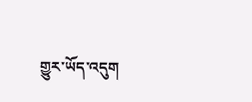གྱུར་ཡོད་འདུག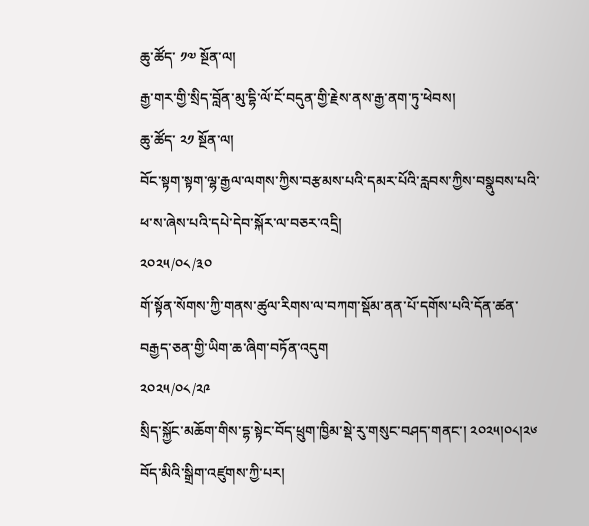ཆུ་ཚོད་ ༡༧ སྔོན་ལ།
རྒྱ་གར་གྱི་སྲིད་བློན་མུ་དྷི་ལོ་ངོ་བདུན་གྱི་རྗེས་ནས་རྒྱ་ནག་ཏུ་ཕེབས།
ཆུ་ཚོད་ ༢༡ སྔོན་ལ།
བོང་སྟག་སྟག་ལྷ་རྒྱལ་ལགས་ཀྱིས་བརྩམས་པའི་དམར་པོའི་རླབས་ཀྱིས་བསྣུབས་པའི་ཕ་ས་ཞེས་པའི་དཔེ་དེབ་སྐོར་ལ་བཅར་འདྲི།
༢༠༢༥/༠༨/༣༠
གོ་སྟོན་སོགས་ཀྱི་གནས་ཚུལ་རིགས་ལ་བཀག་སྡོམ་ནན་པོ་དགོས་པའི་དོན་ཚན་བརྒྱད་ཅན་གྱི་ཡིག་ཆ་ཞིག་བཏོན་འདུག
༢༠༢༥/༠༨/༢༩
སྲིད་སྐྱོང་མཆོག་གིས་དྷ་སྟེང་བོད་ཕྲུག་ཁྱིམ་སྡེ་རུ་གསུང་བཤད་གནང་། ༢༠༢༥།༠༨།༢༦ བོད་མིའི་སྒྲིག་འཛུགས་ཀྱི་པར།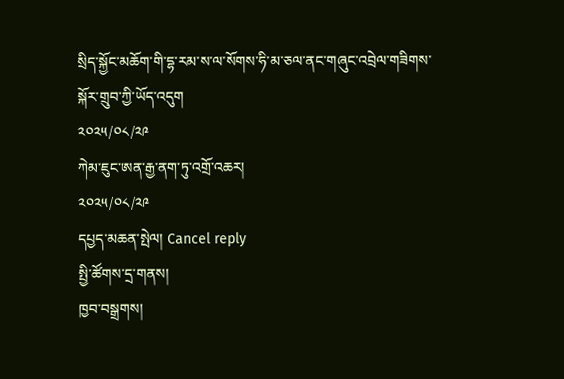སྲིད་སྐྱོང་མཆོག་གི་དྷ་རམ་ས་ལ་སོགས་ཧི་མ་ཅལ་ནང་གཞུང་འབྲེལ་གཟིགས་སྐོར་གྲུབ་ཀྱི་ཡོད་འདུག
༢༠༢༥/༠༨/༢༩
ཀེམ་ཇུང་ཨན་རྒྱ་ནག་ཏུ་འགྲོ་འཆར།
༢༠༢༥/༠༨/༢༩
དཔྱད་མཆན་སྤེལ། Cancel reply
སྤྱི་ཚོགས་དྲ་གནས།
ཁྱབ་བསྒྲགས།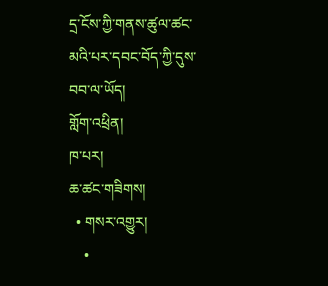དྲ་ངོས་ཀྱི་གནས་ཚུལ་ཚང་མའི་པར་དབང་བོད་ཀྱི་དུས་བབ་ལ་ཡོད།
གློག་འཕྲིན།
ཁ་པར།
ཆ་ཚང་གཟིགས།
  • གསར་འགྱུར།
    •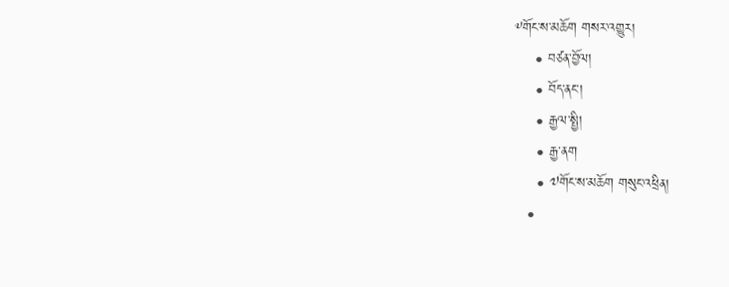༸གོང་ས་མཆོག གསར་འགྱུར།
    • བཙན་བྱོལ།
    • བོད་ནང་།
    • རྒྱལ་སྤྱི།
    • རྒྱ་ནག
    • ༧གོང་ས་མཆོག གསུང་འཕྲིན།
  •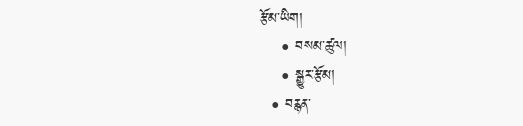རྩོམ་ཡིག།
    • བསམ་ཚུལ།
    • སྒྱུར་རྩོམ།
  • བརྙན་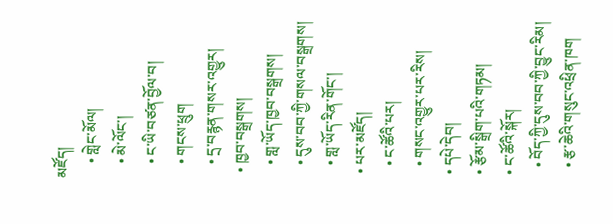མཛོད།
    • གླེང་མོལ།
    • མེ་ལོང་།
    • ང་ཡི་བཙན་བྱོལ་བ།
    • གངས་ཕྲུག
    • དྲ་བརྙན་གསར་འགྱུར།
  • ཁྱབ་བསྒྲགས།
    • གླ་ཡོད་ཁྱབ་བསྒྲགས།
    • དུས་བབ་ཀྱི་གསལ་བསྒྲགས།
    • གླ་ཡོད་རིན་གོང་།
  • པར་མཛོད།
    • ང་ཚོའི་པར།
    • གསང་འགྱུར་པར་རིས།
  • དཔེ་དེབ།
  • རྩོམ་སྒྲིག་པའི་གཏམ།
  • ང་ཚོའི་སྐོར།
    • བོད་ཀྱི་དུས་བབ་ཀྱི་བྱུང་རིམ།
    • རྩ་ཆེའི་གསུང་འཕྲིན་ཁག